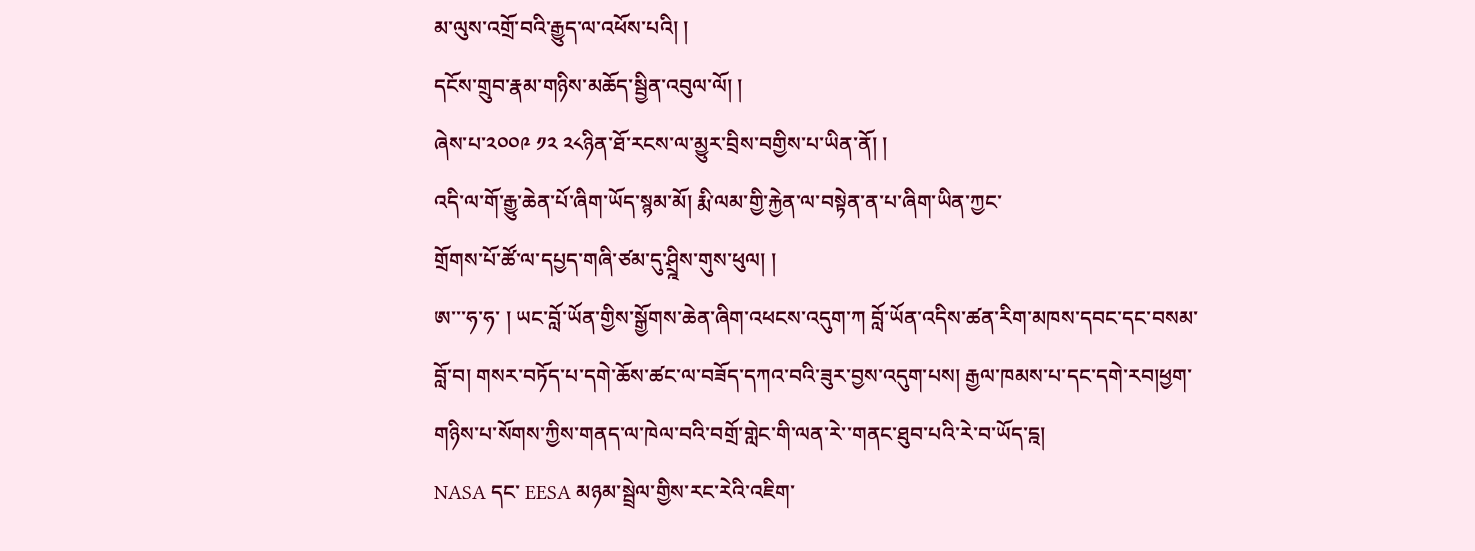མ་ལུས་འགྲོ་བའི་རྒྱུད་ལ་འཕོས་པའི། །
དངོས་གྲུབ་རྣམ་གཉིས་མཆོད་སྦྱིན་འབུལ་ལོ། །
ཞེས་པ་༢༠༠༩ ༡༢ ༢༨ཉིན་ཐོ་རངས་ལ་མྱུར་བྲིས་བགྱིས་པ་ཡིན་ནོ། །
འདི་ལ་གོ་རྒྱུ་ཆེན་པོ་ཞིག་ཡོད་སྙམ་མོ། རྨི་ལམ་གྱི་རྐྱེན་ལ་བསྟེན་ན་པ་ཞིག་ཡིན་ཀྱང་
གྲོགས་པོ་ཚོ་ལ་དཔྱད་གཞི་ཙམ་དུ་ཤྲྰིས་གུས་ཕུལ། །
ཨ་་་ཧ་ཧ་ ། ཡང་བློ་ཡོན་གྱིས་སྒྱོགས་ཆེན་ཞིག་འཕངས་འདུག་ཀ བློ་ཡོན་འདིས་ཚན་རིག་མཁས་དབང་དང་བསམ་བློ་བ། གསར་བཏོད་པ་དགེ་ཆོས་ཚང་ལ་བཟོད་དཀའ་བའི་ཟུར་བྱས་འདུག་པས། རྒྱལ་ཁམས་པ་དང་དགེ་རབ།ཕྱག་གཉིས་པ་སོགས་ཀྱིས་གནད་ལ་ཁེལ་བའི་བགྲོ་གླེང་གི་ལན་རེ་་གནང་ཐུབ་པའི་རེ་བ་ཡོད་དྰ།
NASA དང་ EESA མཉམ་སྦྲེལ་གྱིས་རང་རེའི་འཇིག་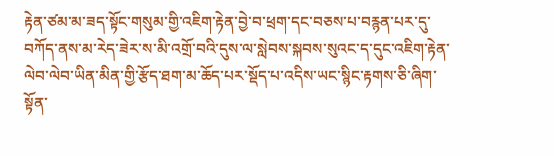རྟེན་ཙམ་མ་ཟད་སྟོང་གསུམ་གྱི་འཇིག་རྟེན་བྱེ་བ་ཕྲག་དང་བཅས་པ་བརྙན་པར་དུ་བཀོད་ནས་མ་རེད་ཟེར་ས་མི་འགྲོ་བའི་དུས་ལ་སླེབས་སྐབས་སུའང་ད་དུང་འཇིག་རྟེན་ལེབ་ལེབ་ཡིན་མིན་གྱི་རྩོད་ཐག་མ་ཆོད་པར་སྡོད་པ་འདིས་ཡང་སྙིང་རྟགས་ཅི་ཞིག་སྟོན་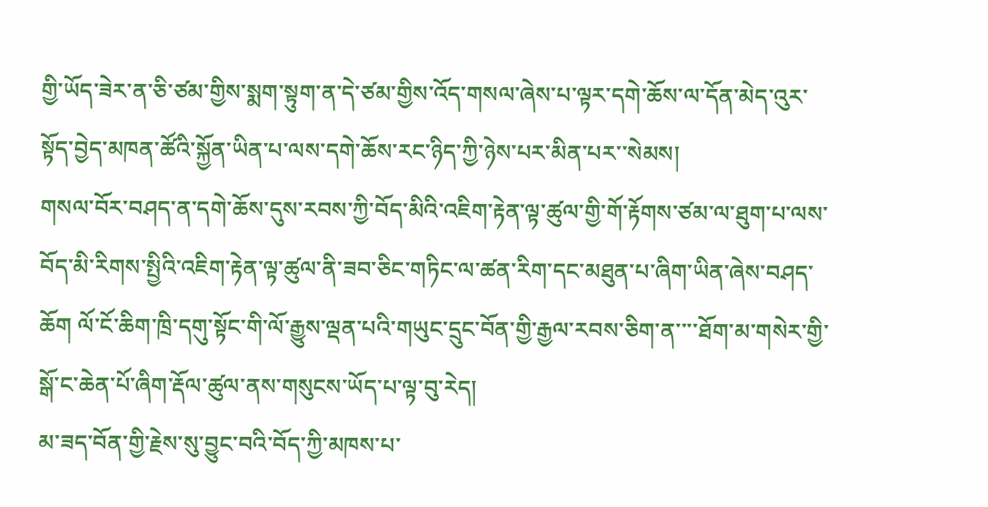གྱི་ཡོད་ཟེར་ན་ཅི་ཙམ་གྱིས་སྨག་སྟུག་ན་དེ་ཙམ་གྱིས་འོད་གསལ་ཞེས་པ་ལྟར་དགེ་ཆོས་ལ་དོན་མེད་འུར་སྟོད་བྱེད་མཁན་ཚོའི་སྐྱོན་ཡིན་པ་ལས་དགེ་ཆོས་རང་ཉིད་ཀྱི་ཉེས་པར་མིན་པར་་སེམས།
གསལ་བོར་བཤད་ན་དགེ་ཆོས་དུས་རབས་ཀྱི་བོད་མིའི་འཇིག་རྟེན་ལྟ་ཚུལ་གྱི་གོ་རྟོགས་ཙམ་ལ་ཐུག་པ་ལས་བོད་མི་རིགས་སྤྱིའི་འཇིག་རྟེན་ལྟ་ཚུལ་ནི་ཟབ་ཅིང་གཏིང་ལ་ཚན་རིག་དང་མཐུན་པ་ཞིག་ཡིན་ཞེས་བཤད་ཆོག ལོ་ངོ་ཆིག་ཁྲི་དགུ་སྟོང་གི་ལོ་རྒྱུས་ལྡན་པའི་གཡུང་དྲུང་བོན་གྱི་རྒྱལ་རབས་ཅིག་ན་་་་ཐོག་མ་གསེར་གྱི་སྒོ་ང་ཆེན་པོ་ཞིག་རྡོལ་ཚུལ་ནས་གསུངས་ཡོད་པ་ལྟ་བུ་རེད།
མ་ཟད་བོན་གྱི་རྗེས་སུ་བྱུང་བའི་བོད་ཀྱི་མཁས་པ་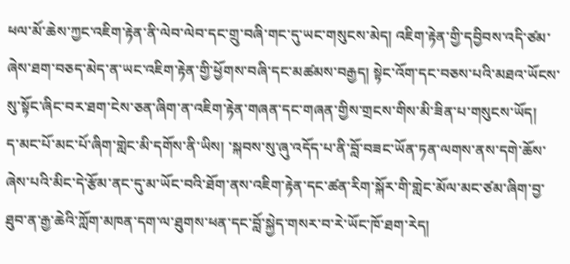ཕལ་མོ་ཆེས་ཀྱང་འཇིག་རྟེན་ནི་ལེབ་ལེབ་དང་གྲུ་བཞི་གང་དུ་ཡང་གསུངས་མེད། འཇིག་རྟེན་གྱི་དབྱིབས་འདི་ཙམ་ཞེས་ཐག་བཅད་མེད་ན་ཡང་འཇིག་རྟེན་གྱི་ཕྱོགས་བཞི་དང་མཚམས་བརྒྱད། སྟེང་འོག་དང་བཅས་པའི་མཐའ་ཡོངས་སུ་སྟོང་ཞིང་བར་ཐག་ངེས་ཅན་ཞིག་ན་འཇིག་རྟེན་གཞན་དང་གཞན་གྱིས་གྲངས་གིས་མི་ཟིན་པ་གསུངས་ཡོད།
ད་མང་པོ་མང་པོ་ཞིག་གླེང་མི་དགོས་ནི་ཡིས། ་སྐབས་སུ་ཞུ་འདོད་པ་ནི་བློ་བཟང་ཡོན་ཏན་ལགས་ནས་དགེ་ཆོས་ཞེས་པའི་མིང་དེ་རྩོམ་ནང་དུ་མ་ཡོང་བའི་ཐོག་ནས་འཇིག་རྟེན་དང་ཚན་རིག་སྐོར་གི་གླེང་མོལ་མང་ཙམ་ཞིག་བྱ་ཐུབ་ན་རྒྱ་ཆེའི་ཀློག་མཁན་དག་ལ་ཐུགས་ཕན་དང་བློ་སྐྱེད་གསར་བ་རེ་ཡོང་ཁོ་ཐག་རེད།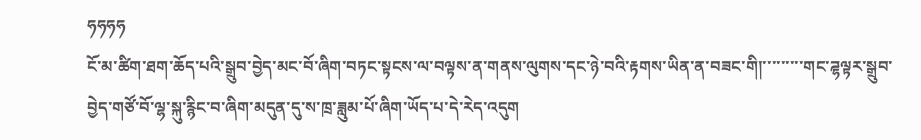ཧཧཧཧ
ངོ་མ་ཚིག་ཐག་ཆོད་པའི་སྒྲུབ་བྱེད་མང་བོ་ཞིག་བཏང་སྟངས་ལ་བལྟས་ན་གནས་ལུགས་དང་ཉེ་བའི་རྟགས་ཡིན་ན་བཟང་གི།་་་་་་་་་གང་ཌྷལྟར་སྒྲུབ་བྱེད་གཙོ་བོ་ལྷ་སྐུ་རྙིང་བ་ཞིག་མདུན་དུ་ས་ཁྲ་ཟླུམ་པོ་ཞིག་ཡོད་པ་དེ་རེད་འདུག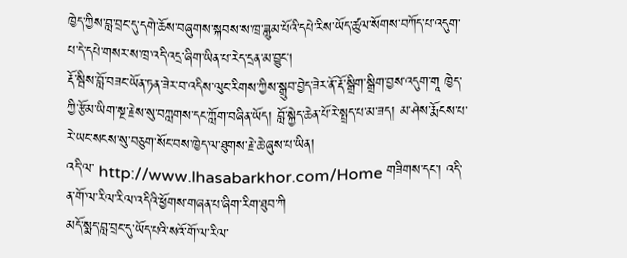ཁྱེད་ཀྱིས་བླ་བྲང་དུ་དགེ་ཆོས་བཞུགས་སྐབས་ས་ཁྲ་ཟླུམ་པོའི་དཔེ་རིས་ཡོད་ཚུལ་སོགས་བཀོད་པ་འདུག་པ་དེ་དཔེ་གསར་ས་ཁྲ་འདི་འདྲ་ཞིག་ཡིན་པ་རེད་དྲན་མ་བྱུང།
རྡོ་སྦིས་བློ་བཟང་ཡོན་ཏན་ཟེར་བ་འདིས་ལུང་རིགས་ཀྱིས་སྒྲུབ་བྱེད་ཟེར་ནོ་རྡོ་སྒྲིག་སྒྲིག་བྱས་འདུག་གཱ ཁྱེད་ཀྱི་རྩོམ་ཡིག་སྔ་རྗེས་སུ་བཀླགས་དང་ཀློག་བཞིན་ཡོད། བློ་སྐྱེད་ཆེན་པོ་རེ་སྤྲད་པ་མ་ཟད། མ་ཤེས་རྨོངས་པ་རེ་ཡང་སངས་སུ་བཅུག་སོང་བས་ཁྱེད་ལ་ཐུགས་རྗེ་ཆེ་ཞུས་པ་ཡིན།
འདི་ལ་ http://www.lhasabarkhor.com/Home གཟིགས་དང་། འདི་ན་གོ་ལ་རིལ་རིལ་འདིའི་ཕྱོགས་གཞན་པ་ཞིག་རིག་ཐུབ་ཀི
མདོ་སྨད་བླ་བྲང་དུ་ཡོད་པའི་སའོ་གོ་ལ་རིལ་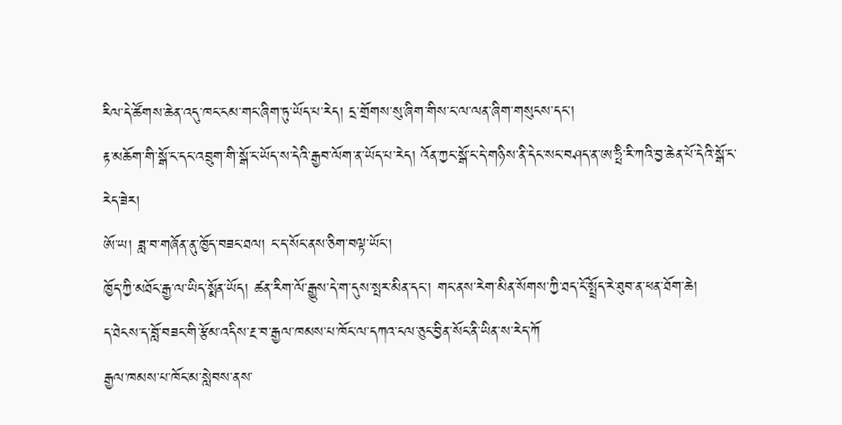རིལ་དེ་ཚོགས་ཆེན་འདུ་ཁང་ངམ་གང་ཞིག་ཏུ་ཡོད་པ་རེད། དྲ་གྲོགས་སུ་ཞིག་གིས་ང་ལ་ལན་ཞིག་གསུངས་དང་།
རྟ་མཆོག་གི་སྒོ་ང་དང་འབྲུག་གི་སྒོ་ང་ཡོད་ས་དེའི་རྒྱབ་ལོག་ན་ཡོད་པ་རེད། འོན་ཀྱང་སྒོ་ང་དེ་གཉིས་ནི་དེང་སང་བཤད་ན་ཨ་ཧྤི་རི་ཀའི་བྱ་ཆེན་པོ་དེའི་སྒོ་ང་རེད་ཟེར།
ཨོ་ཡ། ཟླ་བ་གཞོན་ནུ་ཁྱོད་བཟང་ཐལ། ང་ད་སོང་ནས་ཅིག་བལྟ་ཡོང་།
ཁྱོད་ཀྱི་མཐོང་རྒྱ་ལ་ཡིད་སྨོན་ཡོད། ཚན་རིག་ལོ་རྒྱུས་དེ་ག་དུས་སྤར་མིན་དང་། གང་ནས་རེག་མིན་སོགས་ཀྱི་ཐད་ངོ་སྤྲོད་རེ་ཐུབ་ན་ཕན་ཐོག་ཆེ།
ད་ཐེངས་ད་བློ་བཟང་གི་རྩོམ་འདིས་རྔ་བ་རྒྱལ་ཁམས་པ་ཁོང་ལ་དཀའ་ངལ་ཅུང་བྱིན་སོང་ནི་ཡིན་ས་རེད་ཀོ
རྒྱལ་ཁམས་པ་ཁོང་མ་སླེབས་ནས་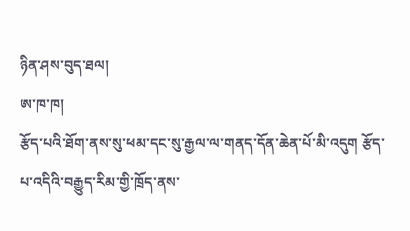ཉིན་ཤས་བུད་ཐལ།
ཨ་ཁ་ཁ།
རྩོད་པའི་ཐོག་ནས་སུ་ཕམ་དང་སུ་རྒྱལ་ལ་གནད་དོན་ཆེན་པོ་མི་འདུག རྩོད་པ་འདིའི་བརྒྱུད་རིམ་གྱི་ཁྲོད་ནས་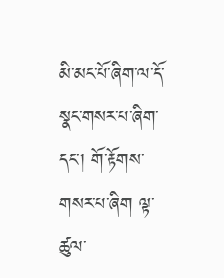མི་མང་པོ་ཞིག་ལ་དོ་སྣང་གསར་པ་ཞིག་དང་། གོ་རྟོགས་གསར་པ་ཞིག ལྟ་ཚུལ་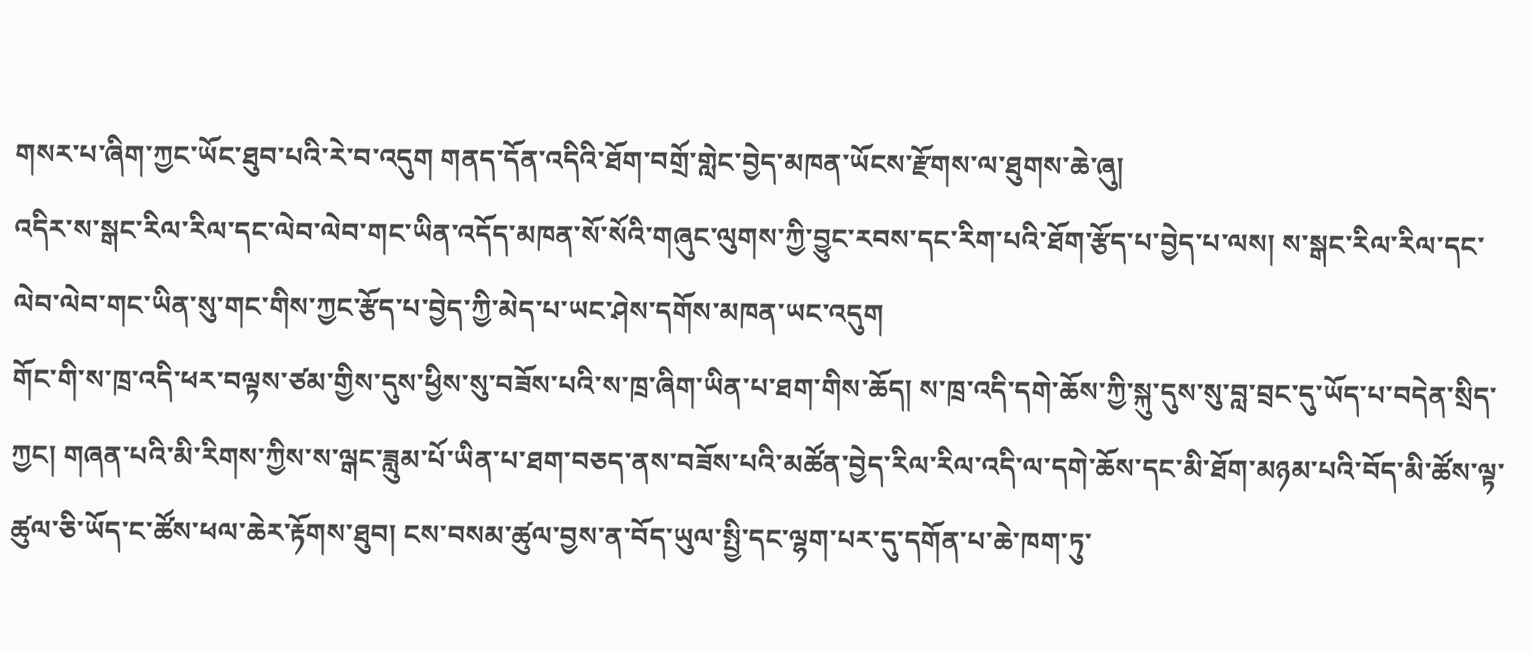གསར་པ་ཞིག་ཀྱང་ཡོང་ཐུབ་པའི་རེ་བ་འདུག གནད་དོན་འདིའི་ཐོག་བགྲོ་གླེང་བྱེད་མཁན་ཡོངས་རྫོགས་ལ་ཐུགས་ཆེ་ཞུ།
འདིར་ས་སྒང་རིལ་རིལ་དང་ལེབ་ལེབ་གང་ཡིན་འདོད་མཁན་སོ་སོའི་གཞུང་ལུགས་ཀྱི་བྱུང་རབས་དང་རིག་པའི་ཐོག་རྩོད་པ་བྱེད་པ་ལས། ས་སྒང་རིལ་རིལ་དང་ལེབ་ལེབ་གང་ཡིན་སུ་གང་གིས་ཀྱང་རྩོད་པ་བྱེད་ཀྱི་མེད་པ་ཡང་ཤེས་དགོས་མཁན་ཡང་འདུག
གོང་གི་ས་ཁྲ་འདི་ཕར་བལྟས་ཙམ་གྱིས་དུས་ཕྱིས་སུ་བཟོས་པའི་ས་ཁྲ་ཞིག་ཡིན་པ་ཐག་གིས་ཆོད། ས་ཁྲ་འདི་དགེ་ཆོས་ཀྱི་སྐུ་དུས་སུ་བླ་བྲང་དུ་ཡོད་པ་བདེན་སྲིད་ཀྱང། གཞན་པའི་མི་རིགས་ཀྱིས་ས་ལྒང་ཟླུམ་པོ་ཡིན་པ་ཐག་བཅད་ནས་བཟོས་པའི་མཚོན་བྱེད་རིལ་རིལ་འདི་ལ་དགེ་ཆོས་དང་མི་ཐོག་མཉམ་པའི་བོད་མི་ཚོས་ལྟ་ཚུལ་ཅི་ཡོད་ང་ཚོས་ཕལ་ཆེར་རྟོགས་ཐུབ། ངས་བསམ་ཚུལ་བྱས་ན་བོད་ཡུལ་སྤྱི་དང་ལྷག་པར་དུ་དགོན་པ་ཆེ་ཁག་ཏུ་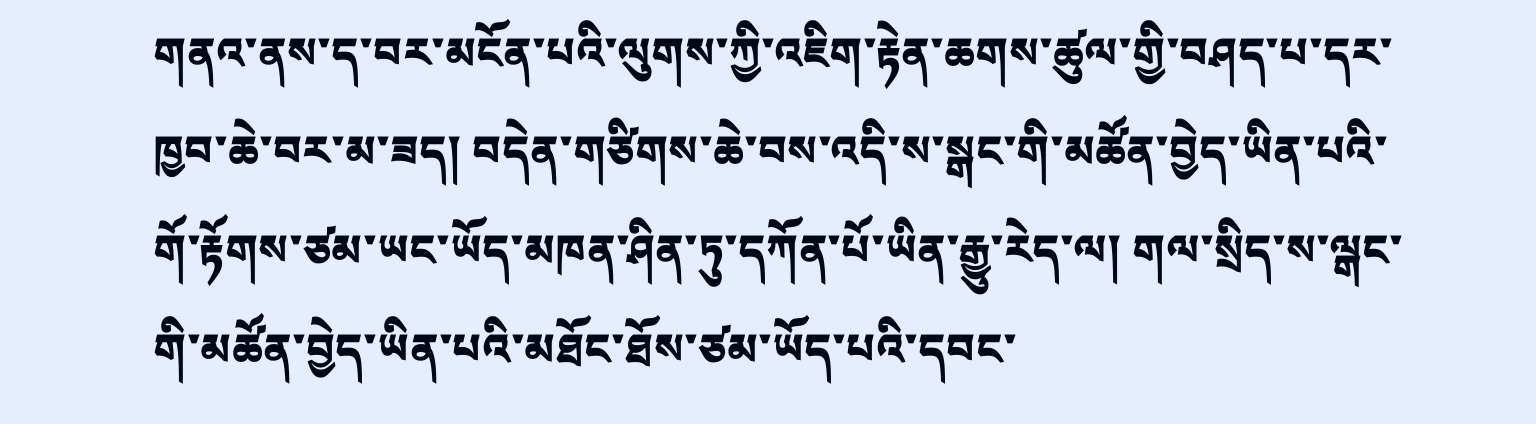གནའ་ནས་ད་བར་མངོན་པའི་ལུགས་ཀྱི་འཇིག་རྟེན་ཆགས་ཚུལ་གྱི་བཤད་པ་དར་ཁྱབ་ཆེ་བར་མ་ཟད། བདེན་གཙིགས་ཆེ་བས་འདི་ས་སྒང་གི་མཚོན་བྱེད་ཡིན་པའི་གོ་རྟོགས་ཙམ་ཡང་ཡོད་མཁན་ཤིན་ཏུ་དཀོན་པོ་ཡིན་རྒྱུ་རེད་ལ། གལ་སྲིད་ས་ལྒང་གི་མཚོན་བྱེད་ཡིན་པའི་མཐོང་ཐོས་ཙམ་ཡོད་པའི་དབང་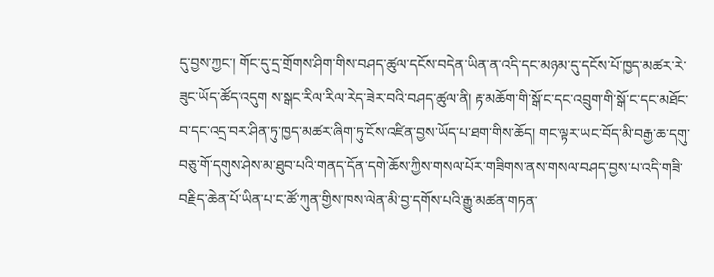དུ་བྱས་ཀྱང་། གོང་དུ་དྲ་གྲོགས་ཤིག་གིས་བཤད་ཚུལ་དངོས་བདེན་ཡིན་ན་འདི་དང་མཉམ་དུ་དངོས་པོ་ཁྱད་མཚར་རེ་ཟུང་ཡོད་ཚོད་འདུག ས་སྒང་རིལ་རིལ་རེད་ཟེར་བའི་བཤད་ཚུལ་ནི། རྟ་མཆོག་གི་སྒོ་ང་དང་འབྲུག་གི་སྒོ་ང་དང་མཐོང་བ་དང་འདྲ་བར་ཤིན་ཏུ་ཁྱད་མཚར་ཞིག་ཏུ་ངོས་འཛིན་བྱས་ཡོད་པ་ཐག་གིས་ཆོད། གང་ལྟར་ཡང་བོད་མི་བརྒྱ་ཆ་དགུ་བཅུ་གོ་དགུས་ཤེས་མ་ཐུབ་པའི་གནད་དོན་དགེ་ཆོས་ཀྱིས་གསལ་པོར་གཟིགས་ནས་གསལ་བཤད་བྱས་པ་འདི་གཟི་བརྗིད་ཆེན་པོ་ཡིན་པ་ང་ཚོ་ཀུན་གྱིས་ཁས་ལེན་མི་བྱ་དགོས་པའི་རྒྱུ་མཚན་གཏན་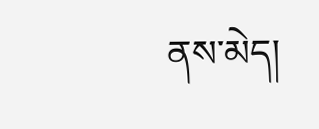ནས་མེད།